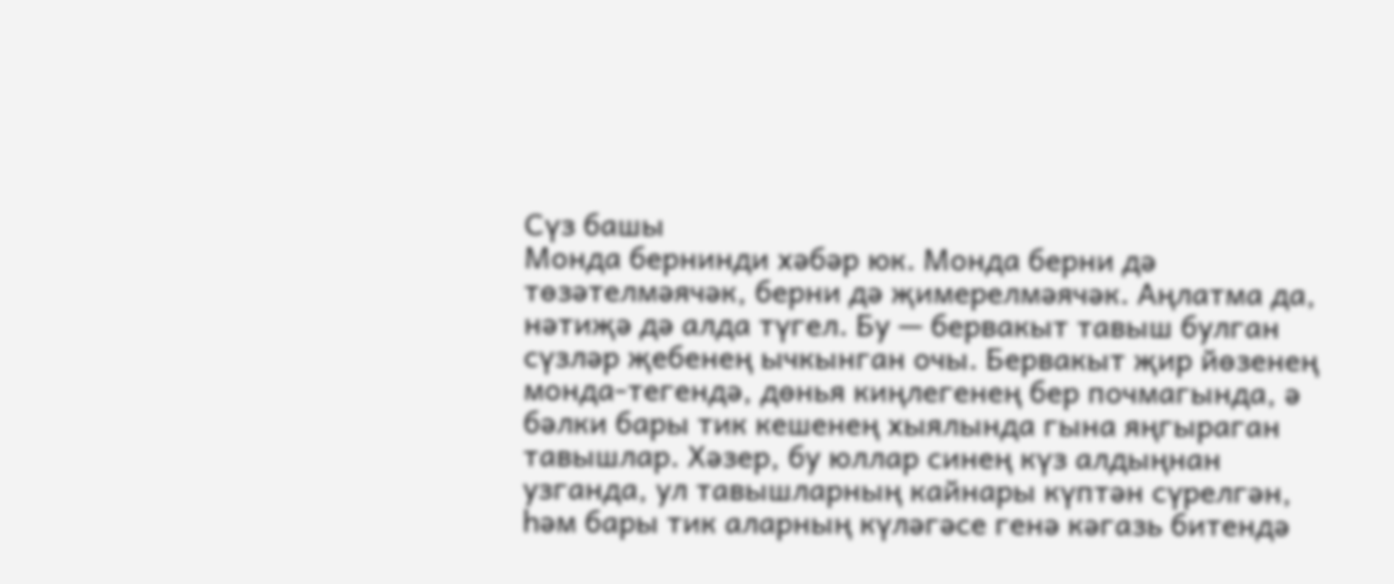Сүз башы
Монда бернинди хәбәр юк. Монда берни дә төзәтелмәячәк, берни дә җимерелмәячәк. Аңлатма да, нәтиҗә дә алда түгел. Бу — бервакыт тавыш булган сүзләр җебенең ычкынган очы. Бервакыт җир йөзенең монда-тегендә, дөнья киңлегенең бер почмагында, ә бәлки бары тик кешенең хыялында гына яңгыраган тавышлар. Хәзер, бу юллар синең күз алдыңнан узганда, ул тавышларның кайнары күптән сүрелгән, һәм бары тик аларның күләгәсе генә кәгазь битендә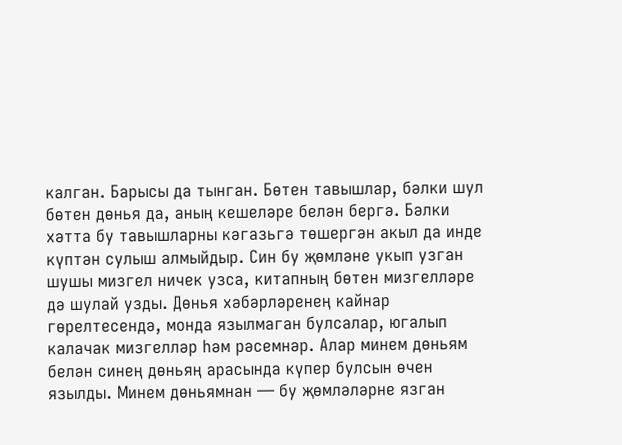калган. Барысы да тынган. Бөтен тавышлар, бәлки шул бөтен дөнья да, аның кешеләре белән бергә. Бәлки хәтта бу тавышларны кәгазьгә төшергән акыл да инде күптән сулыш алмыйдыр. Син бу җөмләне укып узган шушы мизгел ничек узса, китапның бөтен мизгелләре дә шулай узды. Дөнья хәбәрләренең кайнар гөрелтесендә, монда язылмаган булсалар, югалып калачак мизгелләр һәм рәсемнәр. Алар минем дөньям белән синең дөньяң арасында күпер булсын өчен язылды. Минем дөньямнан — бу җөмләләрне язган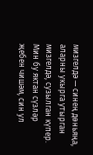мизгелдә — синең дөньяңа, аларны укырга утырган мизгелдә, сузылган күпер. Мин бу яктан сүзләр җебен чишәм, син ул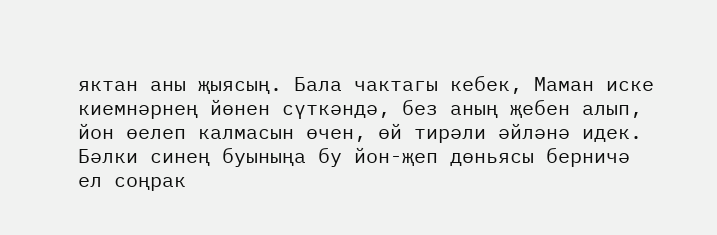яктан аны җыясың. Бала чактагы кебек, Маман иске киемнәрнең йөнен сүткәндә, без аның җебен алып, йон өелеп калмасын өчен, өй тирәли әйләнә идек. Бәлки синең буыныңа бу йон-җеп дөньясы берничә ел соңрак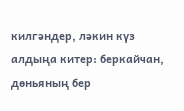килгәндер, ләкин күз алдыңа китер: беркайчан, дөньяның бер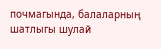почмагында, балаларның шатлыгы шулай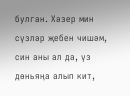булган. Хәзер мин сүзләр җебен чишәм, син аны ал да, үз дөньяңа алып кит,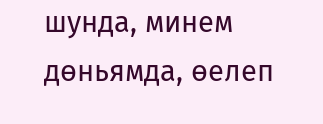шунда, минем дөньямда, өелеп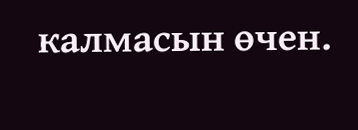калмасын өчен.